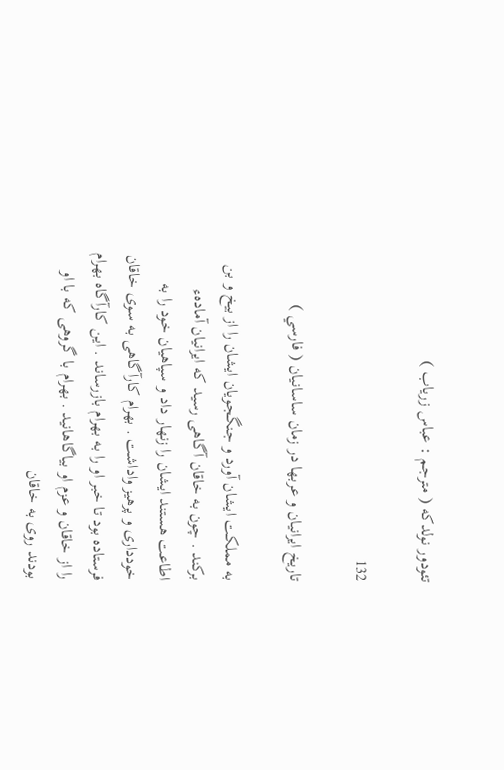تئودور نولدكه ( مترجم : عباس زرياب )

132

تاريخ ايرانيان و عربها در زمان ساسانيان ( فارسي )

به مملكت ايشان آورد و جنگجويان ايشان را از بيخ و بن بركند . چون به خاقان آگاهى رسيد كه ايرانيان آمادهء اطاعت هستند ايشان را زنهار داد و سپاهيان خود را به خوددارى و پرهيز واداشت . بهرام كارآگاهى به سوى خاقان فرستاده بود تا خبر او را به بهرام بازرساند . اين كارآگاه بهرام را از خاقان و عزم او بياگاهانيد . بهرام با گروهى كه با او بودند روى به خاقان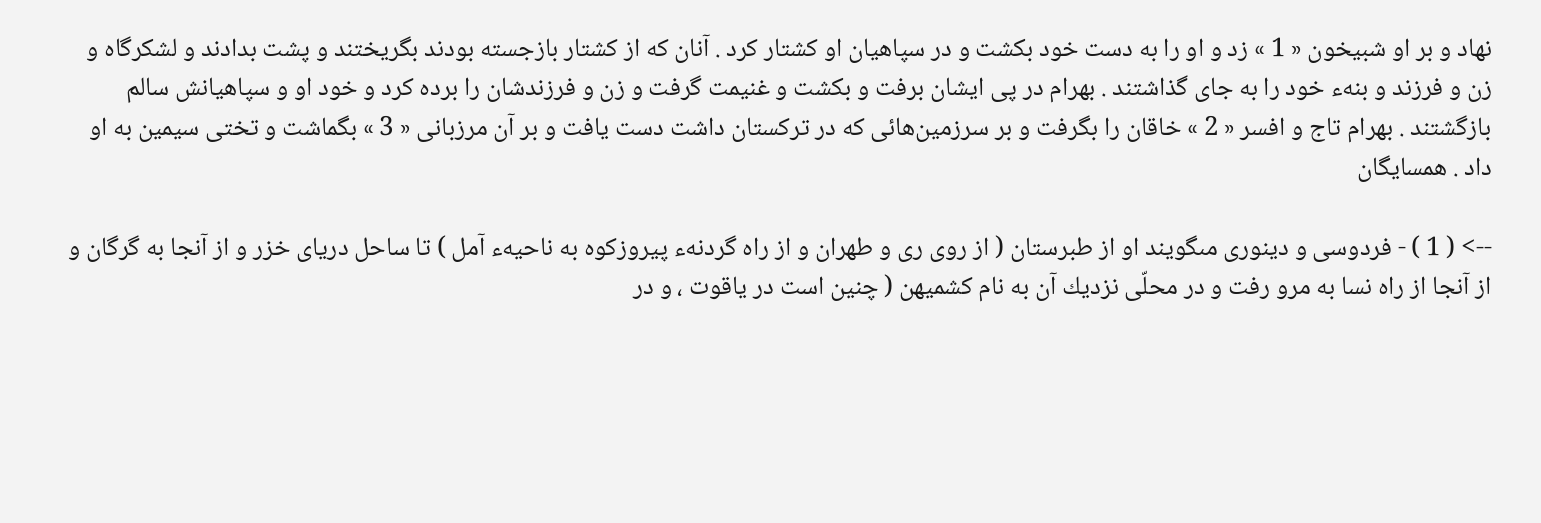نهاد و بر او شبيخون « 1 » زد و او را به دست خود بكشت و در سپاهيان او كشتار كرد . آنان كه از كشتار بازجسته بودند بگريختند و پشت بدادند و لشكرگاه و زن و فرزند و بنهء خود را به جاى گذاشتند . بهرام در پى ايشان برفت و بكشت و غنيمت گرفت و زن و فرزندشان را برده كرد و خود او و سپاهيانش سالم بازگشتند . بهرام تاج و افسر « 2 » خاقان را بگرفت و بر سرزمين‌هائى كه در تركستان داشت دست يافت و بر آن مرزبانى « 3 » بگماشت و تختى سيمين به او داد . همسايگان

--> ( 1 ) - فردوسى و دينورى مىگويند او از طبرستان ( از روى رى و طهران و از راه گردنهء پيروزكوه به ناحيهء آمل ) تا ساحل درياى خزر و از آنجا به گرگان و از آنجا از راه نسا به مرو رفت و در محلّى نزديك آن به نام كشميهن ( چنين است در ياقوت ، و در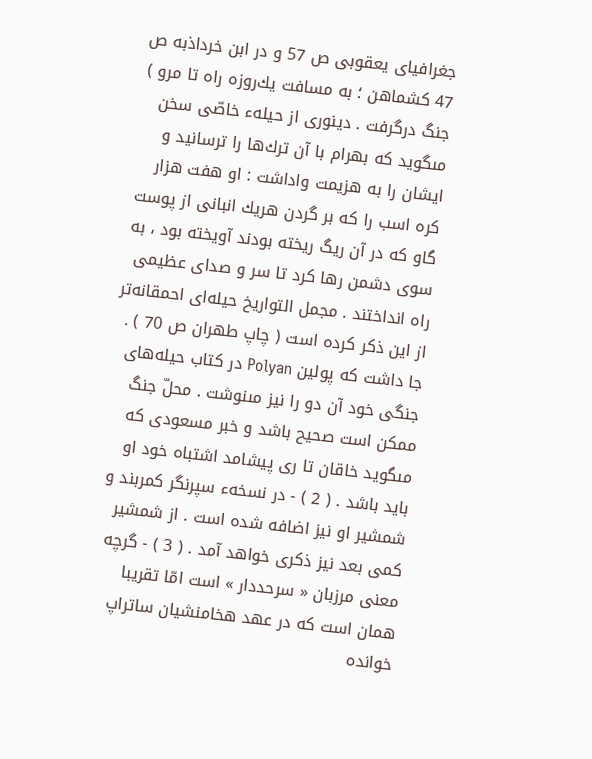جغرافياى يعقوبى ص 57 و در ابن خرداذبه ص 47 كشماهن ؛ به مسافت يك‌روزه راه تا مرو ) جنگ درگرفت . دينورى از حيلهء خاصّى سخن مىگويد كه بهرام با آن ترك‌ها را ترسانيد و ايشان را به هزيمت واداشت : او هفت هزار كره اسب را كه بر گردن هريك انبانى از پوست گاو كه در آن ريگ ريخته بودند آويخته بود ، به سوى دشمن رها كرد تا سر و صداى عظيمى راه انداختند . مجمل التواريخ حيله‌اى احمقانه‌تر از اين ذكر كرده است ( چاپ طهران ص 70 ) . جا داشت كه پولين Polyan در كتاب حيله‌هاى جنگى خود آن دو را نيز مىنوشت . محلّ جنگ ممكن است صحيح باشد و خبر مسعودى كه مىگويد خاقان تا رى پيشامد اشتباه خود او بايد باشد . ( 2 ) - در نسخهء سپرنگر كمربند و شمشير او نيز اضافه شده است . از شمشير كمى بعد نيز ذكرى خواهد آمد . ( 3 ) - گرچه معنى مرزبان « سرحددار » است امّا تقريبا همان است كه در عهد هخامنشيان ساتراپ خوانده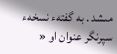مىشد . به گفتهء نسخهء سپرنگر عنوان او «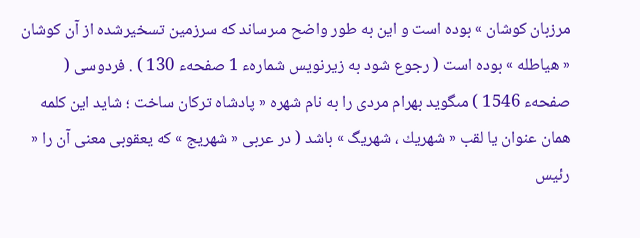مرزبان كوشان » بوده است و اين به طور واضح مىرساند كه سرزمين تسخيرشده از آن كوشان « هياطله » بوده است ( رجوع شود به زيرنويس شمارهء 1 صفحهء 130 ) . فردوسى ( صفحهء 1546 ) مىگويد بهرام مردى را به نام شهره « پادشاه تركان ساخت ؛ شايد اين كلمه همان عنوان يا لقب « شهريك ، شهريگ » باشد ( در عربى « شهريج » كه يعقوبى معنى آن را « رئيس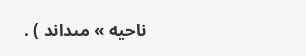ناحيه » مىداند ) .